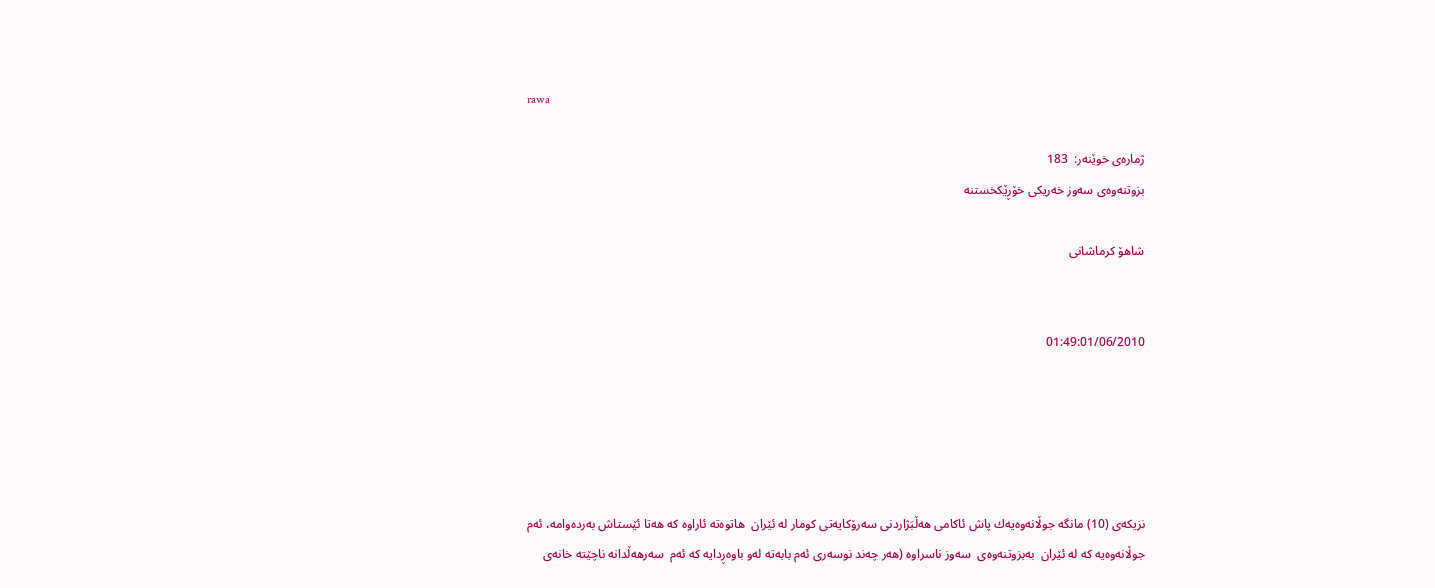rawa

ژماره‌ی خوێنه‌ر:  183
بزوتنه‌وه‌ی سه‌وز خه‌ریكی خۆڕێكخستنه‌

شاهۆ كرماشانی


01:49:01/06/2010





نزیكه‌ی (10) مانگه‌ جوڵانه‌وه‌یه‌ك پاش ئاكامی هه‌ڵبَژاردنی سه‌رۆكایه‌تی كومار له‌ ئێران  هاتوه‌ته‌ ئاراوه‌ كه‌ هه‌تا ئێستاش به‌رده‌وامه‌، ئه‌م جوڵانه‌وه‌یه‌ كه‌ له‌ ئێران  به‌بزوتنه‌وه‌ی  سه‌وز ناسراوه‌ (هه‌ر چه‌ند نوسه‌ری ئه‌م بابه‌ته‌ له‌و باوه‌ڕدایه‌ كه‌ ئه‌م  سه‌رهه‌ڵدانه‌ ناچێته‌ خانه‌ی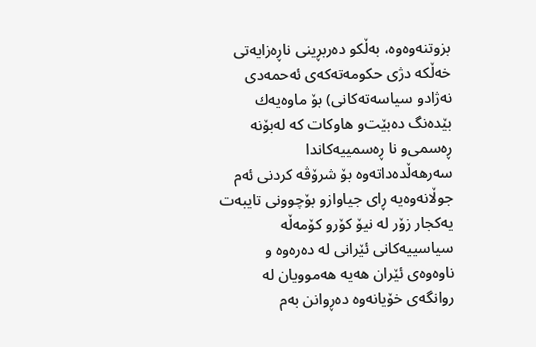بزوتنه‌وه‌وه‌، به‌ڵكو ده‌ربڕینی‌ ناڕه‌زایه‌تی خه‌ڵكه‌ دژی حكومه‌ته‌كه‌ی ئه‌حمه‌دی نه‌ژاد‌و سیاسه‌ته‌كانی) بۆ ماوه‌یه‌ك بێده‌نگ ده‌بێت‌و هاوكات كه‌ له‌بۆنه‌ ڕه‌سمی‌و نا ڕه‌سمییه‌كاندا سه‌رهه‌ڵده‌داته‌وه‌ بۆ شرۆڤه‌ كردنی ئه‌م جوڵانه‌وه‌یه‌ ڕای جیاواز‌و بۆچوونی تایبه‌ت یه‌كجار زۆر له‌ نیۆ كۆرو كۆمه‌ڵه‌ سیاسییه‌كانی ئێرانی له‌ ده‌ره‌وه‌ و ناوه‌وه‌ی ئێران هه‌یه‌ هه‌موویان له‌ روانگه‌ی خۆیانه‌وه‌ ده‌ڕوانن به‌م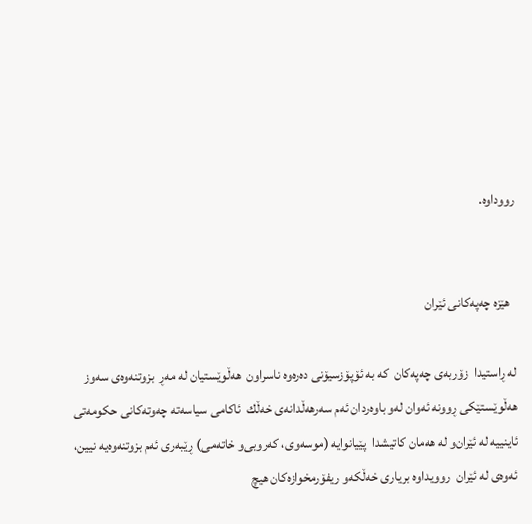رووداوه‌.


  هێزه‌ چه‌په‌كانی ئێران

له‌ ڕاستیدا  زۆربه‌ی چه‌په‌كان  كه‌ به‌ ئۆپۆزسیۆنی ده‌ره‌وه‌ ناسراون  هه‌ڵوێستیان له‌ مه‌ڕ  بزوتنه‌وه‌ی سه‌وز هه‌ڵوێستێكی ڕوونه‌ ئه‌وان له‌و باوه‌ردان ئه‌م سه‌رهه‌ڵدانه‌ی خه‌ڵك  ئاكامی سیاسه‌ته‌ چه‌وته‌كانی حكومه‌تی ئاینییه‌ له‌ ئێران‌و له‌ هه‌مان كاتیشدا  پێیانوایه‌ (موسه‌وی، كه‌روبی‌و خاته‌می) ڕێبه‌ری ئه‌م بزوتنه‌وه‌یه‌ نیین، ئه‌وه‌ی له‌ ئێران  روویداوه‌ بریاری خه‌ڵكه‌‌و ریفۆرمخوازه‌كان هیچ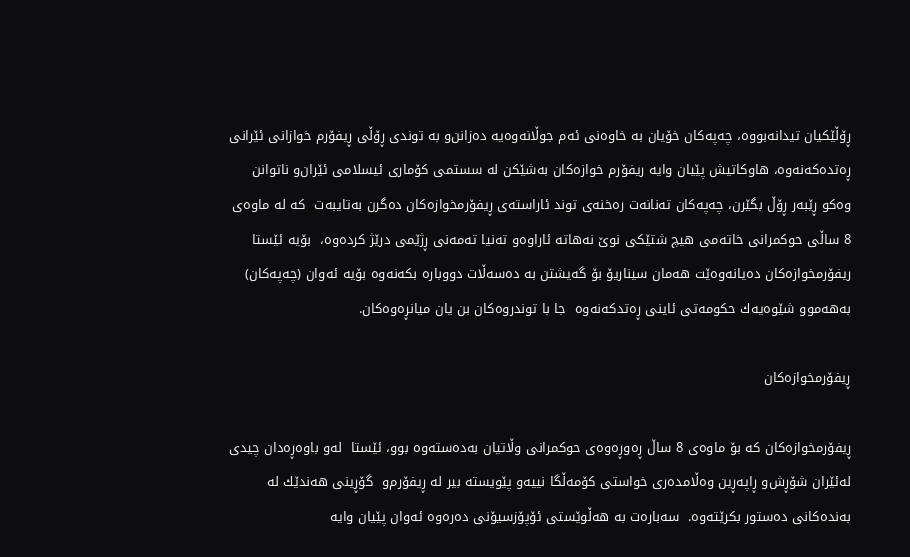ڕۆڵێكیان تیدانه‌بووه‌، چه‌په‌كان خۆیان به‌ خاوه‌نی ئه‌م جوڵانه‌وه‌یه‌ ده‌زانن‌و به‌ توندی ڕۆڵی ڕیفۆرم خوازانی ئێرانی ڕه‌تده‌كه‌نه‌وه‌، هاوكاتیش پێیان وایه‌ ریفۆرم خوازه‌كان به‌شێكن له‌ سستمی كۆماری ئیسلامی ئێران‌و ناتوانن وه‌كو ڕێبه‌ر ڕۆڵ‌ بگێرن، چه‌په‌كان ته‌نانه‌ت ره‌خنه‌ی توند ئاراسته‌ی ڕیفۆرمخوازه‌كان ده‌گرن به‌تایبه‌ت  كه‌ له‌ ماوه‌ی 8 ساڵی حوكمرانی‌ خاته‌می هیچ شتێكی نوێ نه‌هاته‌ ئاراوه‌‌و ته‌نیا ته‌مه‌نی ڕژێمی‌ درێژ كرده‌وه‌،  بۆیه‌ ئێستا ریفۆرمخوازه‌كان ده‌یانه‌وه‌ێت هه‌مان سیناریۆ بۆ گه‌یشتن به‌ ده‌سه‌ڵات دووباره‌ بكه‌نه‌وه‌ بۆیه‌ ئه‌وان (چه‌په‌كان) به‌هه‌موو شێوه‌یه‌ك حكومه‌تی ئاینی ڕه‌تدكه‌نه‌وه‌  جا با توندروه‌كان بن یان میانڕه‌وه‌كان.

ڕیفۆرمخوازه‌كان

ڕیفۆرمخوازه‌كان كه‌ بۆ ماوه‌ی 8 ساڵ ڕه‌وڕه‌وه‌ی‌ حوكمرانی وڵاتیان به‌ده‌سته‌وه‌ بوو، ئێستا  له‌و باوه‌ڕه‌دان چیدی‌ له‌ئێران شۆڕش‌و ڕاپه‌ڕین وه‌ڵامده‌ری خواستی كۆمه‌ڵگا نییه‌‌و پێویسته‌ بیر له‌ ڕیفۆرم‌و  گۆڕینی هه‌ندێك له‌ به‌نده‌كانی ده‌ستور بكرێته‌وه‌.  سه‌باره‌ت به‌ هه‌ڵوێستی ئۆپۆزسیۆنی ده‌ره‌وه‌ ئه‌وان پێیان وایه‌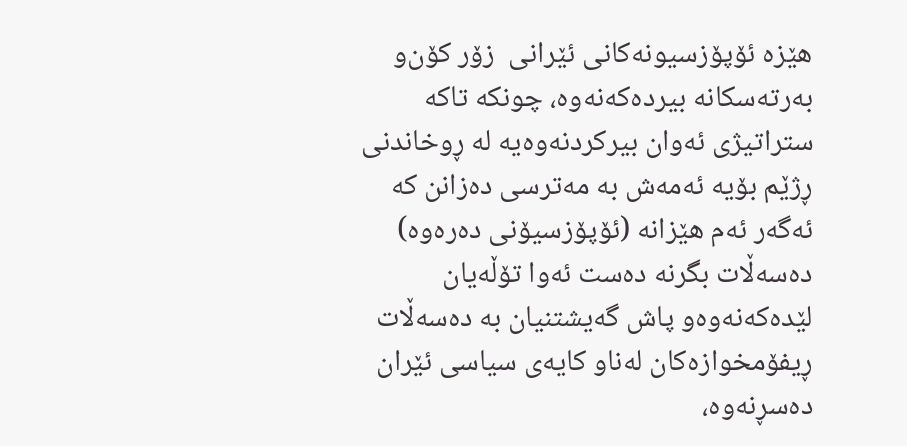هێزه‌ ئۆپۆزسیونه‌كانی ئێرانی  زۆر كۆن‌و به‌رته‌سكانه‌ بیرده‌كه‌نه‌وه‌، چونكه‌ تاكه‌ ستراتیژی‌ ئه‌وان بیركردنه‌وه‌یه‌ له‌ ڕوخاندنی ڕژێم بۆیه‌ ئه‌مه‌ش به‌ مه‌ترسی ده‌زانن كه‌ ئه‌گه‌ر ئه‌م هێزانه‌ (ئۆپۆزسیۆنی ده‌ره‌وه‌) ده‌سه‌ڵات بگرنه‌ ده‌ست ئه‌وا تۆڵه‌یان لێده‌كه‌نه‌وه‌‌و پاش گه‌یشتنیان به‌ ده‌سه‌ڵات ڕیفۆمخوازه‌كان له‌ناو كایه‌ی سیاسی ئێران ده‌سڕنه‌وه‌،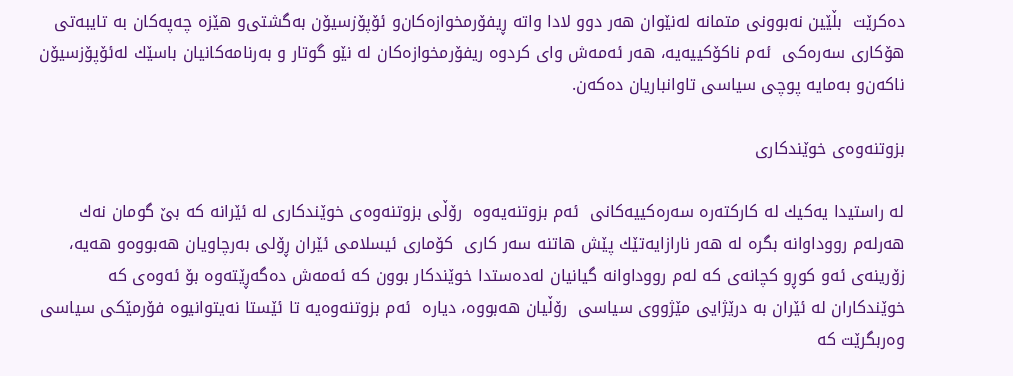ده‌كرێت  بڵێین نه‌بوونی متمانه‌ له‌نێوان هه‌ر دوو لادا واته‌ ڕیفۆرمخوازه‌كان‌و ئۆپۆزسیۆن به‌گشتی‌و هێزه‌ چه‌په‌كان به‌ تایبه‌تی هۆكاری سه‌ره‌كی  ئه‌م ناكۆكییه‌یه‌، هه‌ر ئه‌مه‌ش وای كردوه‌ ریفۆرمخوازه‌كان له‌ نێو گوتار و به‌رنامه‌كانیان باسێك له‌ئۆپۆزسیۆن ناكه‌ن‌و به‌مایه‌ پوچی سیاسی تاوانباریان ده‌كه‌ن.

بزوتنه‌وه‌ی خوێندكاری

له‌ راستیدا یه‌كیك له‌ كاركته‌ره‌ سه‌ره‌كییه‌كانی  ئه‌م بزوتنه‌یه‌وه‌  رۆڵی بزوتنه‌وه‌ی خوێندكاری له‌ ئێرانه‌ كه‌ بێ گومان نه‌ك هه‌رله‌م رووداوانه‌ بگره‌ له‌ هه‌ر نارازایه‌تێك پێش هاتنه‌ سه‌ر كاری  كۆماری ئیسلامی ئێران ڕۆلی به‌رچاویان هه‌بووه‌‌و هه‌یه‌، زۆرینه‌ی‌ ئه‌و كوڕ‌و كچانه‌ی كه‌ له‌م رووداوانه‌ گیانیان له‌ده‌ستدا خوێندكار بوون كه‌ ئه‌مه‌ش ده‌گه‌ڕێته‌وه‌ بۆ ئه‌وه‌ی كه‌ خوێندكاران له‌ ئێران به‌ درێژایی مێژووی سیاسی  رۆڵیان هه‌بووه‌، دیاره‌  ئه‌م بزوتنه‌وه‌یه‌ تا ئێستا نه‌یتوانیوه‌ فۆرمێكی سیاسی وه‌ربگرێت كه‌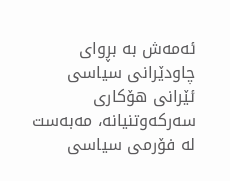ئه‌مه‌ش به‌ بڕوای چاودێرانی سیاسی  ئێرانی هۆكاری  سه‌ركه‌وتنیانه‌، مه‌به‌ست له‌ فۆرمی سیاسی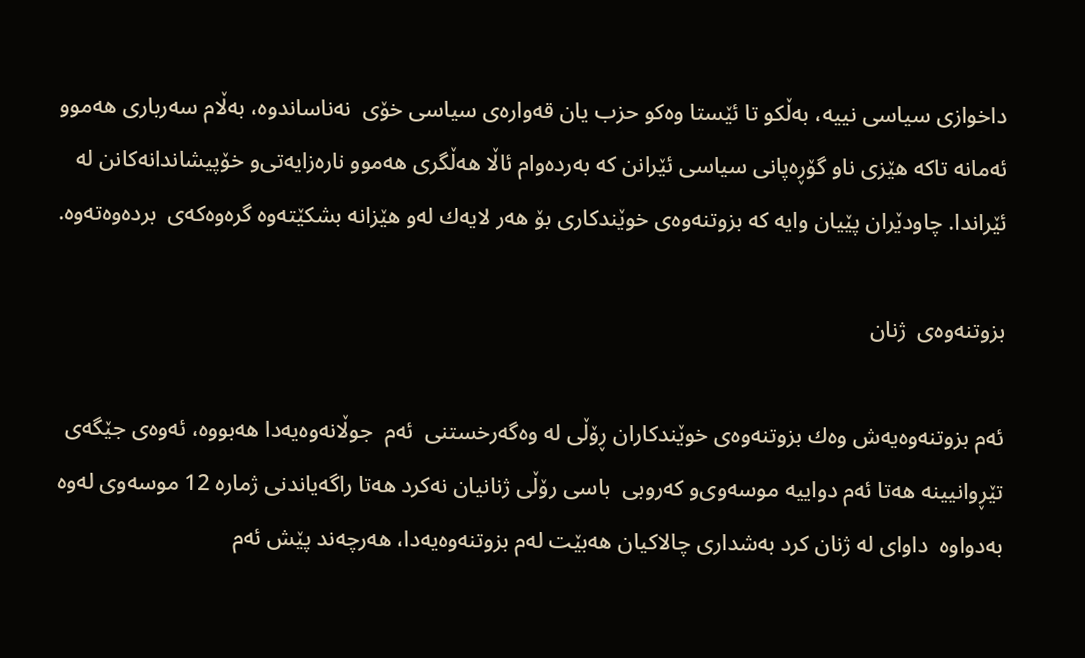داخوازی سیاسی نییه‌، به‌ڵكو تا ئێستا وه‌كو حزب یان قه‌واره‌ی سیاسی خۆی  نه‌ناساندوه‌، به‌ڵام سه‌رباری هه‌موو ئه‌مانه‌ تاكه‌ هێزی ناو گۆڕه‌پانی سیاسی ئێرانن كه‌ به‌رده‌وام ئاڵا هه‌ڵگری هه‌موو ناره‌زایه‌تی‌و خۆپیشاندانه‌كانن له‌ ئێراندا. چاودێران پێیان وایه‌ كه‌ بزوتنه‌وه‌ی خوێندكاری بۆ هه‌ر لایه‌ك له‌و هێزانه‌ بشكێته‌وه‌ گره‌وه‌كه‌ی  برده‌وه‌ته‌وه‌.

بزوتنه‌وه‌ی  ژنان

ئه‌م بزوتنه‌وه‌یه‌ش وه‌ك بزوتنه‌وه‌ی خوێندكاران ڕۆڵی له‌ وه‌گه‌رخستنی  ئه‌م  جوڵانه‌وه‌یه‌دا هه‌بووه‌، ئه‌وه‌ی جێگه‌ی تێڕوانیینه‌ هه‌تا ئه‌م دواییه‌ موسه‌وی‌و كه‌روبی  باسی رۆڵی ژنانیان نه‌كرد هه‌تا راگه‌یاندنی ژماره‌ 12 موسه‌وی له‌وه‌ به‌دواوه‌  داوای له‌ ژنان كرد به‌شداری چالاكیان هه‌بێت له‌م بزوتنه‌وه‌یه‌دا، هه‌رچه‌ند پێش ئه‌م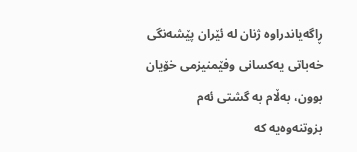ڕاگه‌یاندراوه‌ ژنان له‌ ئێران پێشه‌نگی خه‌باتی یه‌كسانی وفێمنیزمی خۆیان بوون، به‌ڵام به‌ گشتی ئه‌م بزوتنه‌وه‌یه‌ كه‌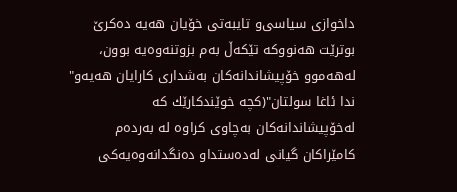داخوازی سیاسی‌و تایبه‌تی خۆیان هه‌یه‌ ده‌كرێ‌ بوترێت هه‌نووكه‌ تێكه‌ڵ به‌م بزوتنه‌وه‌یه‌ بوون، له‌هه‌موو خۆپیشاندانه‌كان به‌شداری كارایان هه‌یه‌‌و" ندا ئاغا سولتان"(كچه‌ خوێندكارێك كه‌ له‌خۆپیشاندانه‌كان به‌چاوی كراوه‌ له‌ به‌رده‌م كامێراكان گیانی له‌ده‌ستدا‌و ده‌نگدانه‌وه‌یه‌كی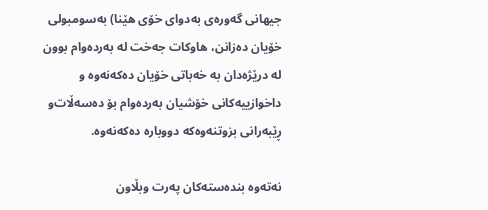جیهانی گه‌وره‌ی به‌دوای خۆی هێنا) به‌سومبولی خۆیان ده‌زانن، هاوكات جه‌خت له‌ به‌رده‌وام بوون له‌ درێژه‌دان به‌ خه‌باتی خۆیان ده‌كه‌نه‌وه‌ و داخوازییه‌كانی خۆشیان به‌رده‌وام بۆ ده‌سه‌ڵات‌و ڕێبه‌رانی بزوتنه‌وه‌كه‌ دووباره‌ ده‌كه‌نه‌وه‌.

نه‌ته‌وه‌ بنده‌سته‌كان په‌رت وبڵاون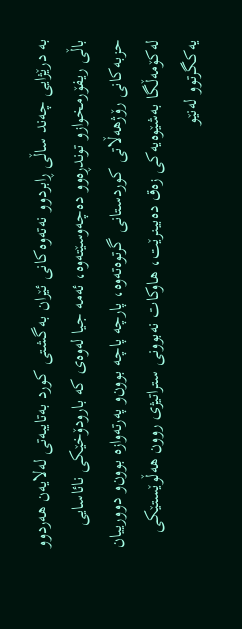به‌ درێژایی چه‌ند ساڵی ڕابردوو نه‌ته‌وه‌كانی ئێران به‌گشتی كورد به‌تایبه‌تی له‌لایه‌ن هه‌ردوو باڵی ریفۆرمخواز‌و توندڕه‌وو ده‌چه‌وسێته‌وه‌، ئه‌مه‌ جیا له‌وه‌ی كه‌ بارودۆخێكی نائاسایی حزبه‌كانی رۆژهه‌ڵاتی كوردستانی گرتوه‌ته‌وه‌، پارچه‌ پاچه‌ بوون‌و په‌رته‌وازه‌ بوون‌و دوورییان له‌كۆمه‌ڵگا به‌شێوه‌یه‌كی زه‌ق ده‌بینرێت، هاوكات نه‌بوونی ستراتیژی‌ روون هه‌ڵوێستێكی یه‌كگرتوو له‌نێو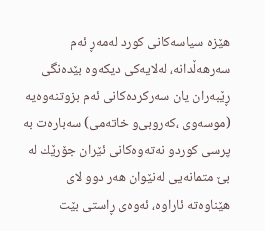هێزه‌ سیاسه‌كانی كورد له‌مه‌ڕ ئه‌م سه‌رهه‌ڵدانه‌، له‌لایه‌كی‌ دیكه‌وه‌ بێده‌نگی ڕێبه‌ران یان سه‌ركرده‌كانی ئه‌م بزوتنه‌وه‌یه‌ (موسه‌وی ،كه‌روبی‌و خاته‌می) سه‌باره‌ت به‌ پرسی كورد‌و نه‌ته‌وه‌كانی ئێران جۆرێك له‌ بێ‌ متمانه‌یی له‌نێوان هه‌ر دوو لای هێناوه‌ته‌ ئاراوه‌، ئه‌وه‌ی ڕاستی بێت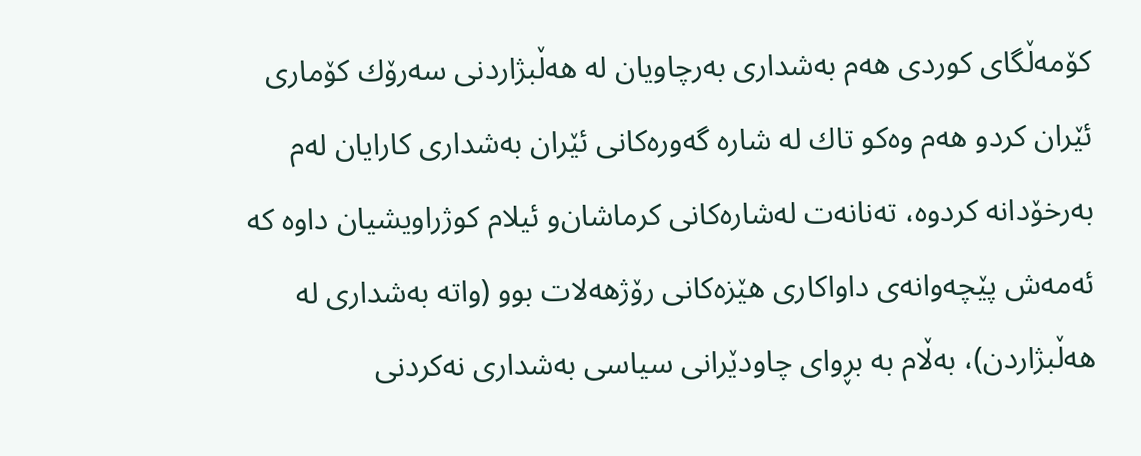كۆمه‌ڵگای كوردی‌ هه‌م به‌شداری به‌رچاویان له‌ هه‌ڵبژاردنی سه‌رۆك كۆماری ئێران كرد‌و هه‌م وه‌كو تاك له‌ شاره‌ گه‌وره‌كانی ئێران به‌شداری كارایان له‌م به‌رخۆدانه‌ كردوه‌، ته‌نانه‌ت له‌شاره‌كانی كرماشان‌و ئیلام كوژراویشیان داوه‌ كه‌ ئه‌مه‌ش پێچه‌وانه‌ی داواكاری هێزه‌كانی رۆژهه‌لات بوو (واته‌ به‌شداری له‌ هه‌ڵبژاردن)، به‌ڵام به‌ بڕوای چاودێرانی سیاسی به‌شداری‌ نه‌كردنی‌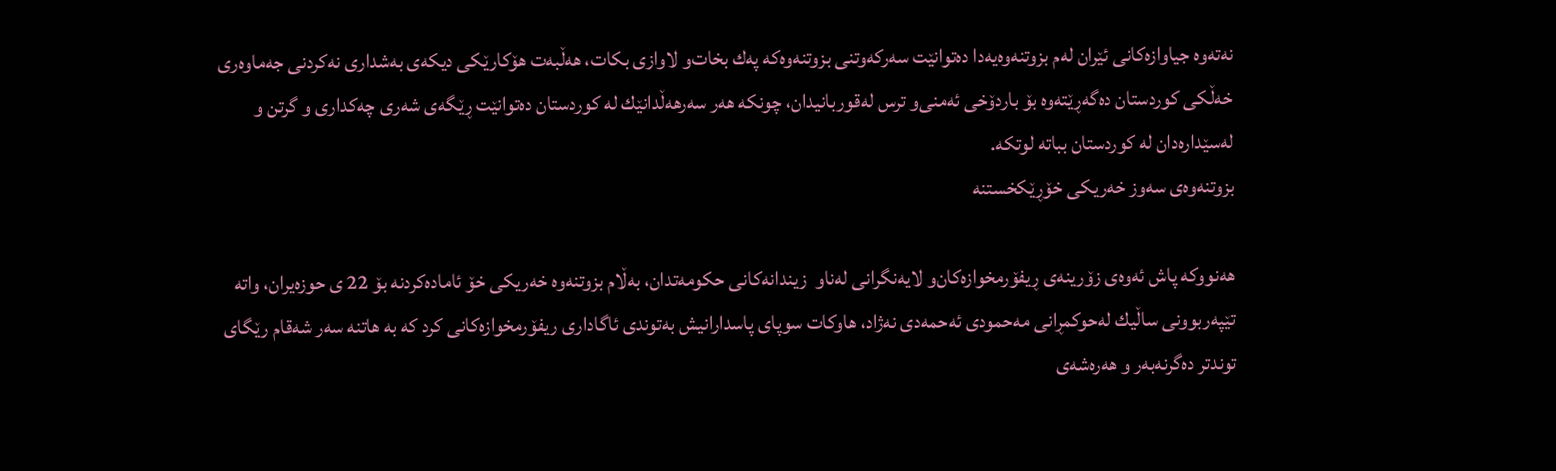نه‌ته‌وه‌ جیاوازه‌كانی‌ ئێران له‌م بزوتنه‌وه‌یه‌دا ده‌توانێت سه‌ركه‌وتنی بزوتنه‌وه‌كه‌ په‌ك بخات‌و لاوازی بكات، هه‌ڵبه‌ت هۆكارێكی دیكه‌ی به‌شداری نه‌كردنی جه‌ماوه‌ری خه‌ڵكی كوردستان ده‌گه‌ڕێته‌وه‌ بۆ باردۆخی ئه‌منی‌و ترس له‌قوربانیدان، چونكه‌ هه‌ر سه‌رهه‌ڵدانێك له‌ كوردستان ده‌توانێت ڕێگه‌ی شه‌ری چه‌كداری و گرتن و له‌سێداره‌دان له‌ كوردستان بباته‌ لوتكه‌.
بزوتنه‌وه‌ی سه‌وز خه‌ریكی خۆڕێكخستنه‌

هه‌نووكه‌ پاش ئه‌وه‌ی زۆرینه‌ی ڕیفۆرمخوازه‌كان‌و لایه‌نگرانی له‌ناو  زیندانه‌كانی حكومه‌تدان، به‌ڵام بزوتنه‌وه‌ خه‌ریكی خۆ ئاماده‌كردنه‌ بۆ 22 ی‌ حوزه‌یران، واته‌ تێپه‌ربوونی ساڵیك له‌حوكمڕانی مه‌حمودی ئه‌حمه‌دی نه‌ژاد، هاوكات سوپای پاسدارانیش به‌توندی ئاگاداری ریفۆرمخوازه‌كانی كرد كه‌ به‌ هاتنه‌ سه‌ر شه‌قام رێگای توندتر ده‌گرنه‌به‌ر و هه‌ره‌شه‌ی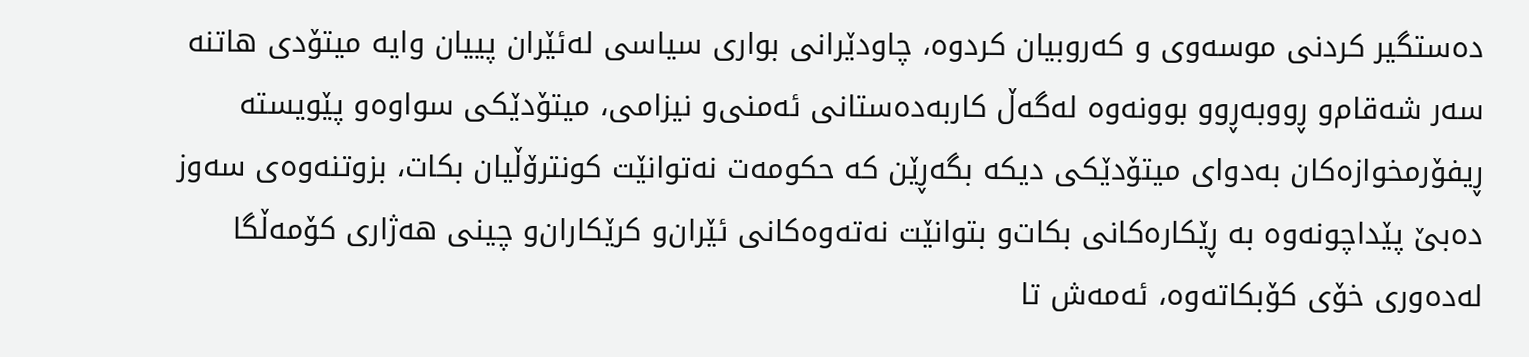ده‌ستگیر كردنی موسه‌وی و كه‌روبیان كردوه‌، چاودێرانی بواری سیاسی له‌ئێران پییان وایه‌ میتۆدی هاتنه‌ سه‌ر شه‌قام‌و ڕووبه‌ڕوو بوونه‌وه‌ له‌گه‌ڵ كاربه‌ده‌ستانی ئه‌منی‌و نیزامی، میتۆدێكی سواوه‌‌و پێویسته‌ ڕیفۆرمخوازه‌كان به‌دوای میتۆدێكی دیكه‌ بگه‌ڕێن كه‌ حكومه‌ت نه‌توانێت كونترۆڵیان بكات، بزوتنه‌وه‌ی سه‌وز ده‌بێ‌ پێداچونه‌وه‌ به‌ ڕێكاره‌كانی بكات‌و بتوانێت نه‌ته‌وه‌كانی ئێران‌و كرێكاران‌و چینی هه‌ژاری كۆمه‌ڵگا له‌ده‌وری خۆی كۆبكاته‌وه‌، ئه‌مه‌ش تا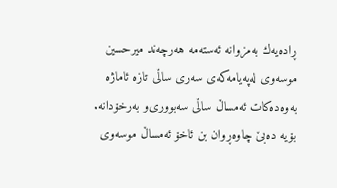ڕاده‌یه‌ك به‌مزوانه‌ ئه‌سته‌مه‌ هه‌رچه‌ند میرحسین موسه‌وی له‌په‌یامه‌كه‌ی سه‌ری ساڵی تازه‌ ئاماژه‌ به‌وه‌ده‌كات ئه‌مساڵ‌ ساڵی سه‌بووری‌و به‌رخۆدانه‌. بۆیه‌ ده‌بێ‌ چاوه‌ڕوان بن ئاخۆ ئه‌مساڵ‌ موسه‌وی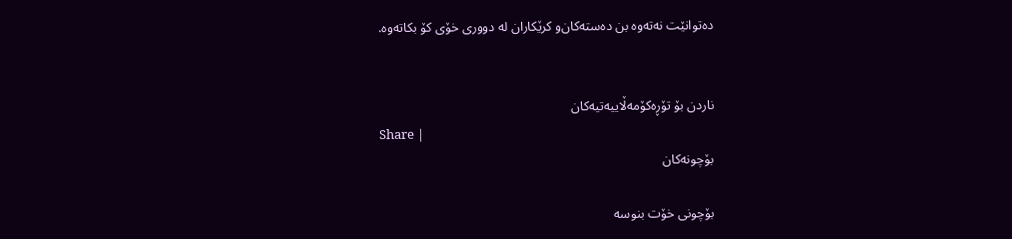ده‌توانێت نه‌ته‌وه‌ بن ده‌سته‌كان‌و كرێكاران له‌ دووری خۆی كۆ بكاته‌وه‌.


ناردن بۆ تۆڕه‌کۆمه‌ڵاییه‌تیه‌کان
Share |
بۆچونه‌کان

بۆچونی خۆت بنوسه‌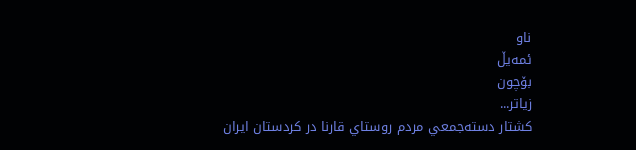ناو
ئمه‌یڵ
بۆچون
زیاتر...
کشتار دسته‌جمعي مردم روستاي قارنا در کردستان ايران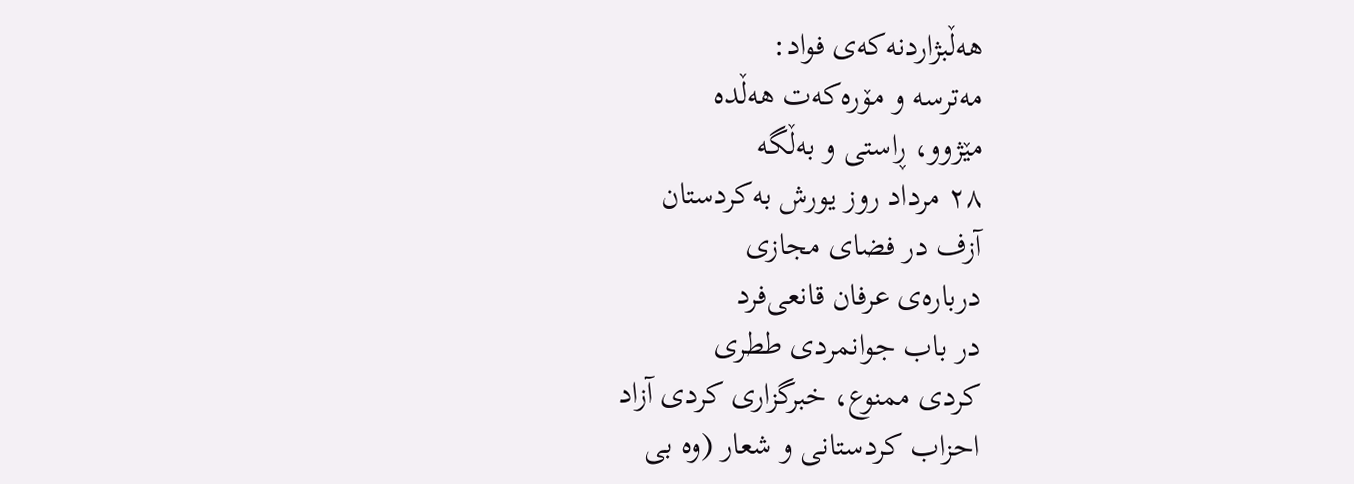هه‌ڵبژاردنه‌که‌ی فواد:
مه‌ترسه‌ و مۆره‌که‌ت هه‌ڵده
مێژوو، ڕاستی و به‌ڵگه‌
۲۸ مرداد روز یورش به‌کردستان
آزف در فضای مجازی
درباره‌ی عرفان قانعی‌فرد
در باب جوانمردی ططری
کردی ممنوع، خبرگزاری کردی آزاد
احزاب كردستانی و شعار (وه بی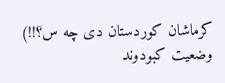كرماشان كوردستان دی چه س؟!!)
وضعیت کبودوند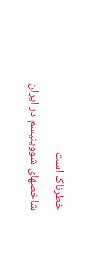خطرناک است
شاخصهای شووينيسم در ايران